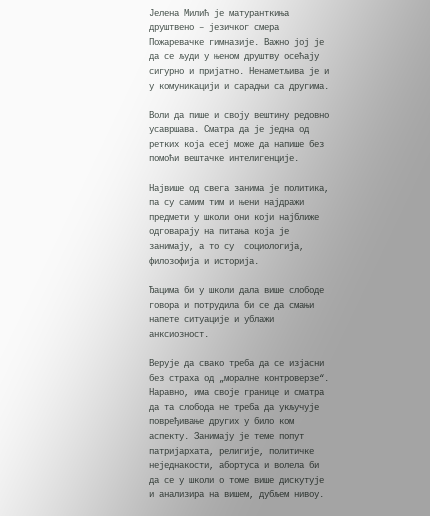Јелена Милић је матуранткиња друштвено – језичког смера Пожаревачке гимназије. Важно јој је да се људи у њеном друштву осећају сигурно и пријатно. Ненаметљива је и у комуникацији и сарадњи са другима.

Воли да пише и своју вештину редовно усавршава. Сматра да је једна од ретких која есеј може да напише без помоћи вештачке интелигенције.

Највише од свега занима је политика, па су самим тим и њени најдражи предмети у школи они који најближе одговарају на питања која је занимају, а то су  социологија, филозофија и историја.

Ђацима би у школи дала више слободе говора и потрудила би се да смањи напете ситуације и ублажи анксиозност.

Верује да свако треба да се изјасни без страха од „моралне контроверзе“. Наравно, има своје границе и сматра да та слобода не треба да укључује повређивање других у било ком аспекту. Занимају је теме попут патријархата, религије, политичке неједнакости, абортуса и волела би да се у школи о томе више дискутује и анализира на вишем, дубљем нивоу.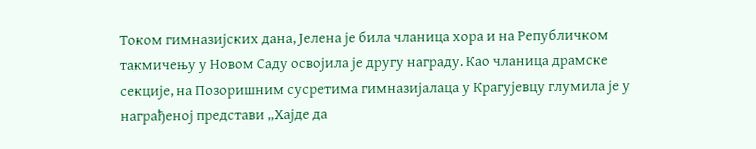Током гимназијских дана, Јелена је била чланица хора и на Републичком такмичењу у Новом Саду освојила је другу награду. Као чланица драмске секције, на Позоришним сусретима гимназијалаца у Крагујевцу глумила је у награђеној представи „Хајде да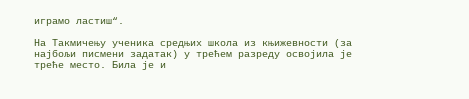играмо ластиш“.

На Такмичењу ученика средњих школа из књижевности (за најбољи писмени задатак) у трећем разреду освојила је треће место. Била је и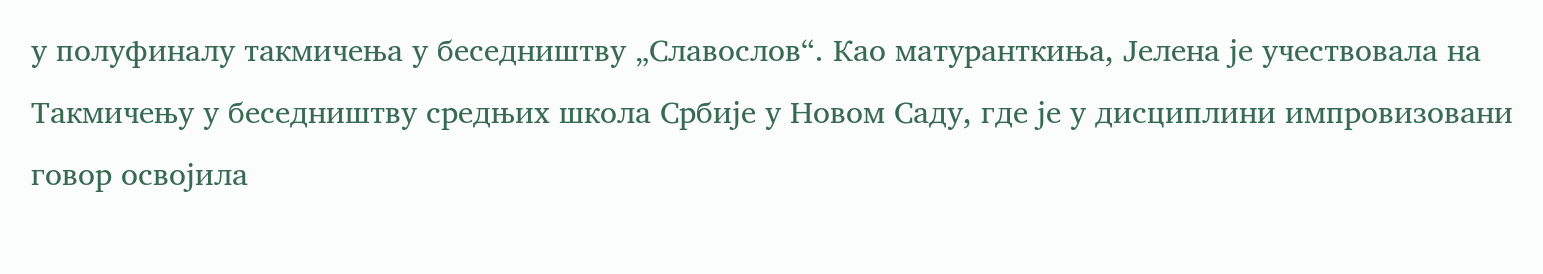у полуфиналу такмичења у беседништву „Славослов“. Као матуранткиња, Јелена је учествовала на Такмичењу у беседништву средњих школа Србије у Новом Саду, где је у дисциплини импровизовани говор освојила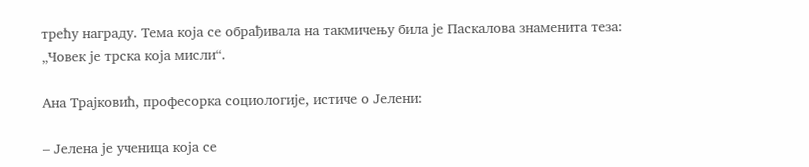трећу награду. Тема која се обрађивала на такмичењу била је Паскалова знаменита теза: „Човек је трска која мисли“.

Ана Трајковић, професорка социологије, истиче о Јелени:

– Јелена је ученица која се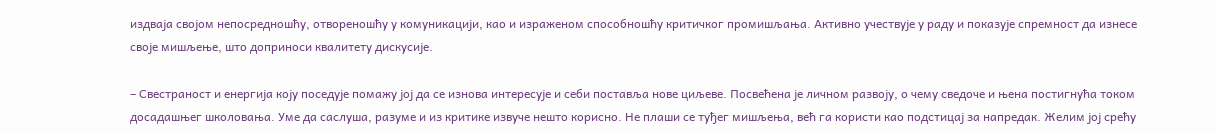издваја својом непосредношћу, отвореношћу у комуникацији, као и израженом способношћу критичког промишљања. Активно учествује у раду и показује спремност да изнесе своје мишљење, што доприноси квалитету дискусије.

– Свестраност и енергија коју поседује помажу јој да се изнова интересује и себи поставља нове циљеве. Посвећена је личном развоју, о чему сведоче и њена постигнућа током досадашњег школовања. Уме да саслуша, разуме и из критике извуче нешто корисно. Не плаши се туђег мишљења, већ га користи као подстицај за напредак. Желим јој срећу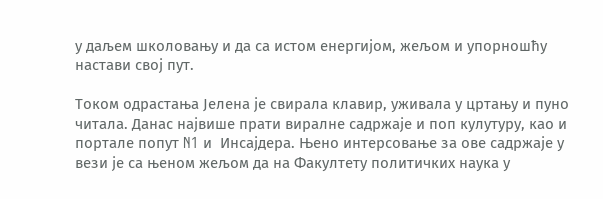у даљем школовању и да са истом енергијом, жељом и упорношћу настави свој пут.

Током одрастања Јелена је свирала клавир, уживала у цртању и пуно читала. Данас највише прати виралне садржаје и поп кулутуру, као и портале попут N1 и  Инсајдера. Њено интерсовање за ове садржаје у вези је са њеном жељом да на Факултету политичких наука у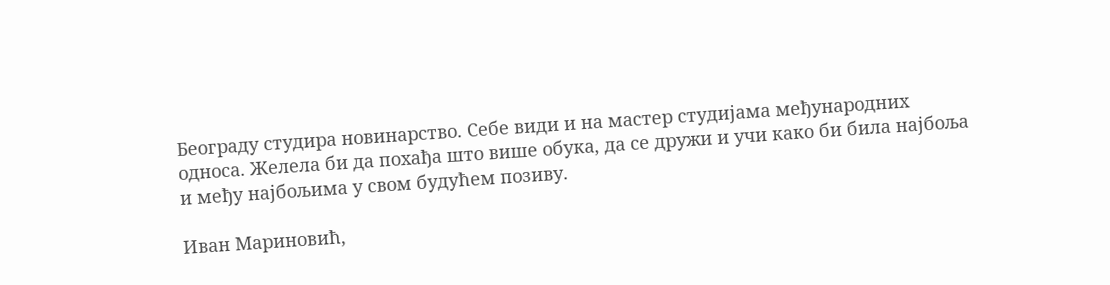Београду студира новинарство. Себе види и на мастер студијама међународних односа. Желела би да похађа што више обука, да се дружи и учи како би била најбоља и међу најбољима у свом будућем позиву.

Иван Мариновић,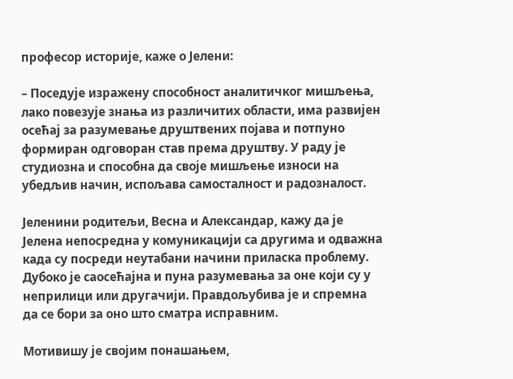професор историје, каже о Јелени:

– Поседује изражену способност аналитичког мишљења, лако повезује знања из различитих области, има развијен осећај за разумевање друштвених појава и потпуно формиран одговоран став према друштву. У раду је студиозна и способна да своје мишљење износи на убедљив начин, испољава самосталност и радозналост.

Јеленини родитељи, Весна и Александар, кажу да је Јелена непосредна у комуникацији са другима и одважна када су посреди неутабани начини приласка проблему. Дубоко је саосећајна и пуна разумевања за оне који су у неприлици или другачији. Правдољубива је и спремна да се бори за оно што сматра исправним.

Мотивишу је својим понашањем,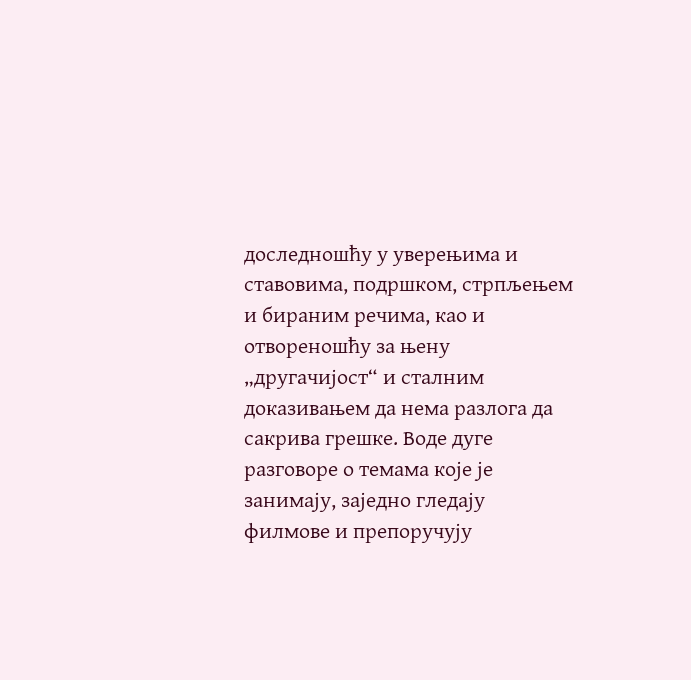доследношћу у уверењима и ставовима, подршком, стрпљењем и бираним речима, као и отвореношћу за њену „другачијост“ и сталним доказивањем да нема разлога да сакрива грешке. Воде дуге разговоре о темама које је занимају, заједно гледају филмове и препоручују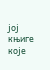јој књиге које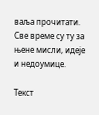ваља прочитати. Све време су ту за њене мисли, идеје и недоумице.

Текст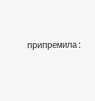припремила: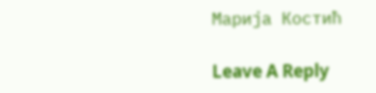Марија Костић

Leave A Reply